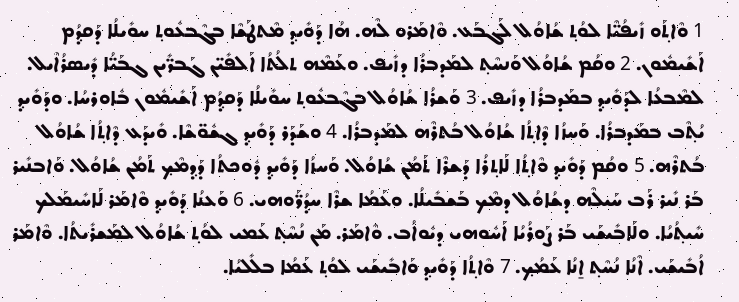1 ܘܶܐܬ݂ܰܘ ܙܺܝܦܳܝ̈ܶܐ ܠܘܳܬ݂ ܫܳܐܘܳܠ ܠܰܓܒܰܥ. ܘܶܐܡܰܪܘ ܠܶܗ. ܗܳܐ ܕܰܘܺܝܕ݂ ܡܶܬܛܰܫܶܐ ܒܓܶܒܥܽܘܬ݂ ܚܘܺܝܠܳܐ ܕܰܩܕ݂ܳܡ ܐܰܫܺܝܡܽܘܢ. 2 ܘܩܳܡ ܫܳܐܘܳܠ ܘܰܢܚܶܬ݂ ܠܡܰܕܒܪܳܐ ܕܙܺܝܦ. ܘܥܰܡܶܗ ܬܠܳܬܳܐ ܐܰܠܦܺܝ̈ܢ ܓܰܒܖ̈ܺܝܢ ܓܒܰܝ̈ܳܐ ܕܺܝܣܪܳܐܶܝܠ. ܠܡܶܒܥܳܐ ܠܕܰܘܺܝܕ݂ ܒܡܰܕܒܪܳܐ ܕܙܺܝܦ. 3 ܘܰܫܪܳܐ ܫܳܐܘܳܠ ܒܓܶܒܥܽܘܬ݂ ܚܘܺܝܠܳܐ ܕܰܩܕ݂ܳܡ ܐܰܫܺܝܡܽܘܢ ܒܽܐܘܪܚܳܐ. ܘܕܰܘܺܝܕ݂ ܝܳܬ݂ܶܒ ܒܡܰܕܒܪܳܐ. ܘܰܚܙܳܐ ܕܶܐܬ݂ܳܐ ܫܳܐܘܳܠ ܒܳܬܪܶܗ ܠܡܰܕܒܪܳܐ. 4 ܘܫܰܕܰܪ ܕܰܘܺܝܕ݂ ܓܫܽܘ̈ܫܶܐ. ܘܺܝܕܰܥ ܕܶܐܬ݂ܳܐ ܫܳܐܘܳܠ ܒܳܬܪܶܗ. 5 ܘܩܳܡ ܕܰܘܺܝܕ݂ ܘܶܐܬ݂ܳܐ ܠܰܐܬ݂ܪܳܐ ܕܰܫܪܶܐ ܬܰܡܳܢ ܫܳܐܘܳܠ. ܘܰܚܙܳܐ ܕܰܘܺܝܕ݂ ܕܽܘܟܬܳܐ ܕܰܕ݂ܡܶܟ݂ ܬܰܡܳܢ ܫܳܐܘܳܠ. ܘܰܐܒܢܺܝܪ ܒܰܪ ܢܺܝܪ ܪܰܒ ܚܰܝܠܶܗ ܕܫܳܐܘܳܠ ܕܡܶܟ ܒܰܫܒܺܝܠܳܐ. ܘܥܰܡܳܐ ܫܪܶܐ ܚܕ݂ܳܖ̈ܰܘܗܝ. 6 ܘܰܥܢܳܐ ܕܰܘܺܝܕ݂ ܘܶܐܡܰܪ ܠܰܐܚܺܝܡܰܠܟ ܚܺܝܬ݂ܳܝܳܐ. ܘܠܰܐܒܺܝܫܰܝ ܒܰܪ ܨܰܘܪܳܝܳܐ ܐܰܚܽܘܗܝ ܕܝܽܘܐܳܒ. ܘܶܐܡܰܪ. ܡܰܢ ܢܳܚܶܬ݂ ܥܰܡܝ ܠܘܳܬ݂ ܫܳܐܘܳܠ ܠܡܰܫܪܺܝܬܳܐ. ܘܶܐܡܰܪ ܐܳܒܺܝܫܰܝ. ܐܶܢܳܐ ܢܳܚܶܬ݂ ܐ̱ܢܳܐ ܥܰܡܳܟ݂. 7 ܘܶܐܬ݂ܳܐ ܕܰܘܺܝܕ݂ ܘܰܐܒܺܝܫܰܝ ܠܘܳܬ݂ ܥܰܡܳܐ ܒܠܺܠܝܳܐ.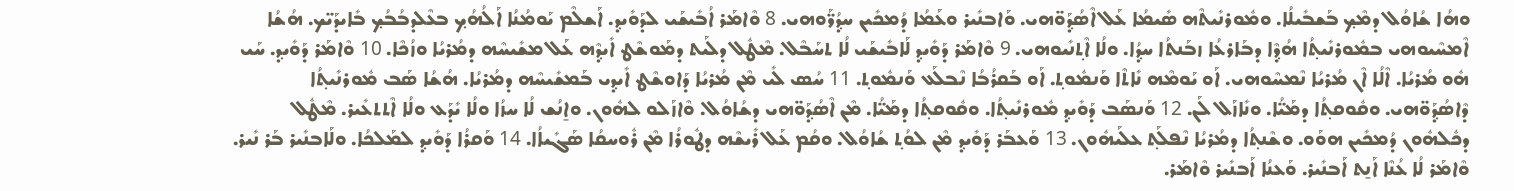ܘܗܳܐ ܫܳܐܘܳܠ ܕܡܶܟ݂ ܒܰܫܒܺܝܠܳܐ. ܘܡܽܘܪܢܺܝܬܶܗ ܣܺܝܡܳܐ ܥܰܠ ܐܶܣܳܕ݂ܰܘ̈ܗܝ. ܘܰܐܒܢܺܝܪ ܘܥܰܡܳܐ ܕܳܡܟܺܝܢ ܚܕ݂ܳܖ̈ܰܘܗܝ. 8 ܘܶܐܡܰܪ ܐܳܒܺܝܫܰܝ ܠܕܰܘܺܝܕ݂. ܐܰܫܠܶܡ ܝܰܘܡܳܢܳܐ ܐܰܠܳܗܳܟ݂ ܒܥܶܠܕܒܳܒܳܟ݂ ܒܺܐܝܕܰܝ̈ܟ. ܗܳܫܳܐ ܐܶܡܚܶܝܘܗܝ ܒܡܽܘܪܢܺܝܬ݂ܳܐ ܗܳܕ݂ܶܐ ܕܒܰܐܪܥܳܐ ܙܒܰܢܬܳܐ ܚܕ݂ܳܐ. ܘܠܳܐ ܐܶܬ݂ܢܺܝܘܗܝ. 9 ܘܶܐܡܰܪ ܕܰܘܺܝܕ݂ ܠܰܐܒܺܝܫܰܝ ܠܳܐ ܬܚܰܒܶܠ. ܡܶܛܽܠ ܕܠܰܝܬ ܕܡܰܘܫܶܛ ܐܺܝܕ݂ܶܗ ܥܰܠ ܡܫܺܝܚܶܗ ܕܡܳܪܝܳܐ ܘܙܳܟܶܐ. 10 ܘܶܐܡܰܪ ܕܰܘܺܝܕ݂. ܚܰܝ ܗܽܘ ܡܳܪܝܳܐ. ܐܶܠܳܐ ܐܶܢ ܡܳܪܝܳܐ ܢܶܡܚܶܘܗܝ. ܐܰܘ ܝܰܘܡܶܗ ܢܺܐܬܶܐ ܘܰܢܡܽܘܬ݂. ܐܰܘ ܒܰܩܪܳܒܳܐ ܢܶܒܠܰܥ ܘܰܢܡܽܘܬ݂. 11 ܚܳܣ ܠܺܝ ܡܶܢ ܡܳܪܝܳܐ ܕܰܐܘܫܶܛ ܐܺܝܕ݂ܝ ܒܰܡܫܺܝܚܶܗ ܕܡܳܪܝܳܐ. ܗܳܫܳܐ ܣܰܒ ܡܽܘܪܢܺܝܬ݂ܳܐ ܕܶܐܣܳܕ݂ܰܘ̈ܗܝ. ܘܩܽܘܩܬ݂ܳܐ ܕܡܰܝ̈ܳܐ. ܘܢܺܐܙܰܠ ܠܰܢ. 12 ܘܰܢܣܰܒ ܕܰܘܺܝܕ݂ ܡܽܘܪܢܺܝܬ݂ܳܐ. ܘܩܽܘܩܬ݂ܳܐ ܕܡܰܝ̈ܳܐ. ܡܶܢ ܐܶܣܳܕ݂ܰܘ̈ܗܝ ܕܫܳܐܘܳܠ. ܘܶܐܙܰܠܘ ܠܗܽܘܢ. ܘܐ̱ܢܳܫ ܠܳܐ ܚܙܳܐ ܘܠܳܐ ܝܺܕܰܥ ܘܠܳܐ ܐܶܬܬܥܺܝܪ. ܡܶܛܽܠ ܕܟܽܠܗܽܘܢ ܕܳܡܟܺܝܢ ܗܘܰܘ. ܘܫܶܢܬ݂ܳܐ ܕܡܳܪܝܳܐ ܢܶܦܠܰܬ݂ ܥܠܰܝܗܽܘܢ. 13 ܘܰܥܒܰܪ ܕܰܘܺܝܕ݂ ܡܶܢ ܠܘܳܬ݂ ܫܳܐܘܳܠ. ܘܩܳܡ ܥܰܠ ܪܺܝܫܶܗ ܕܛܽܘܪܳܐ ܡܶܢ ܪܽܘܚܩܳܐ ܣܰܓܺܝܐܳܐ. 14 ܘܰܩܪܳܐ ܕܰܘܺܝܕ݂ ܠܡܰܠܟܳܐ. ܘܠܰܐܒܢܺܝܪ ܒܰܪ ܢܺܝܪ. ܘܶܐܡܰܪ ܠܳܐ ܥܳܢܶܐ ܐܰܢ̱ܬ ܐܰܒܢܺܝܪ. ܘܰܥܢܳܐ ܐܰܒܢܺܝܪ ܘܶܐܡܰܪ.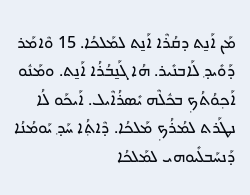ܡܰܢ ܐܰܢ̱ܬ ܕܩܳܪܶܐ ܐܰܢ̱ܬ ܠܡܰܠܟܳܐ. 15 ܘܶܐܡܰܪ ܕܰܘܺܝܕ݂ ܠܰܐܒܢܺܝܪ. ܗܳܐ ܓܰܢ̱ܒܳܪܳܐ ܐܰܢ̱ܬ. ܘܡܰܢܽܘ ܐܰܟ݂ܘܳܬܳܟ݂ ܒܟܽܠܶܗ ܝܺܣܪܳܐܶܝܠ. ܐܰܝܟܰܘ ܠܳܐ ܢܛܰܪܬ ܠܡܳܪܳܟ݂ ܡܰܠܟܳܐ. ܕܶܐܬ݂ܳܐ ܚܰܕ݂ ܝܰܘܡܳܢܳܐ ܕܰܢܚܰܒܠܺܝܘܗܝ ܠܡܰܠܟܳܐ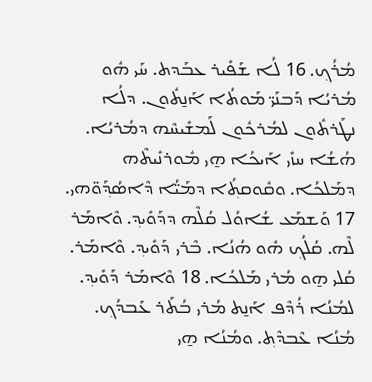ܡܳܪܳܟ݂. 16 ܠܳܐ ܫܰܦܺܝܪ ܥܒܰܕܬ. ܚܰܝ ܗܽܘ ܡܳܪܝܳܐ ܕܰܒܢܰܝ̈ ܡܰܘܬܳܐ ܐܰܢ̱ܬܽܘܢ. ܕܠܳܐ ܢܛܰܪܬܽܘܢ ܠܡܳܪܟܽܘܢ ܠܰܡܫܺܝܚܶܗ ܕܡܳܪܝܳܐ. ܗܳܫܳܐ ܚܙܺܝ ܐܰܝܟܳܐ ܗ̱ܝ ܡܽܘܪܢܺܝܬܶܗ ܕܡܰܠܟܳܐ. ܘܩܽܘܩܬ݂ܳܐ ܕܡܰܝ̈ܳܐ ܕܶܐܣܳܕ݂ܰܘ̈ܗܝ. 17 ܘܰܫܡܰܥ ܫܳܐܘܳܠ ܩܳܠܶܗ ܕܕܰܘܺܝܕ݂. ܘܶܐܡܰܪ ܠܶܗ. ܩܳܠܳܟ݂ ܗܽܘ ܗܳܢܳܐ. ܒܶܪܝ ܕܰܘܺܝܕ݂. ܘܶܐܡܰܪ. ܩܳܠܝ ܗ̱ܘ ܡܳܪܝ ܡܰܠܟܳܐ. 18 ܘܶܐܡܰܪ ܕܰܘܺܝܕ݂. ܠܡܳܢܳܐ ܪܳܕܶܦ ܐܰܢ̱ܬ ܡܳܪܝ ܒܳܬܰܪ ܥܰܒܕܳܟ݂. ܡܳܢܳܐ ܥܶܒܕܶܬ݂. ܘܡܳܢܳܐ ܗ̱ܝ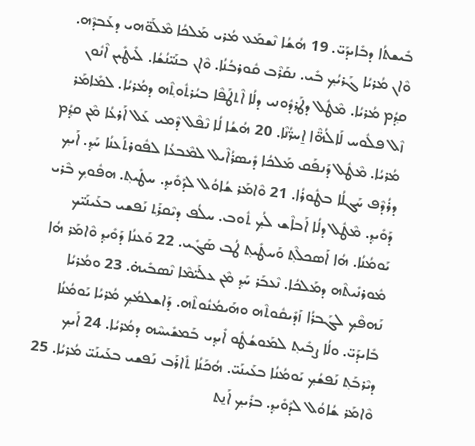ܒܺܝܫܬܳܐ ܕܒܺܐܝܕܰܝ̈. 19 ܗܳܫܳܐ ܢܶܫܡܰܥ ܡܳܪܝ ܡܰܠܟܳܐ ܡܶܠܰܘ̈ܗܝ ܕܥܰܒܕܶܗ. ܘܶܐܢ ܡܳܪܝܳܐ ܓܰܪܝܳܟ݂ ܒܺܝ. ܢܩܰܪܶܒ ܩܽܘܪܒܳܢܳܐ. ܘܶܐܢ ܒܢܰܝ̈ܢܳܫܳܐ. ܠܺܝܛܺܝܢ ܐܶܢܽܘܢ ܩܕ݂ܳܡ ܡܳܪܝܳܐ. ܡܶܛܽܠ ܕܛܰܪܕܽܘܢܝ ܕܠܳܐ ܐܶܬܛܰܦܶܐ ܒܝܳܪܬܽܘܬ݂ܶܗ ܕܡܳܪܝܳܐ. ܠܡܺܐܡܰܪ ܙܶܠ ܦܠܽܘܚ ܠܰܐܠܳܗ̈ܶܐ ܐ̱ܚܖ̈ܳܢܶܐ. 20 ܗܳܫܳܐ ܠܳܐ ܢܶܦܶܠ ܕܶܡܝ ܥܰܠ ܐܰܪܥܳܐ ܡܶܢ ܩܕ݂ܳܡ ܡܳܪܝܳܐ. ܡܶܛܽܠ ܕܰܢܦܰܩ ܡܰܠܟܳܐ ܕܺܝܣܪܳܐܶܝܠ ܠܡܶܒܥܳܐ ܠܦܽܘܪܬܰܥܢܳܐ ܚܰܕ݂. ܐܰܝܟ݂ ܕܪܳܕܶܦ ܚܰܓܠܳܐ ܒܛܽܘܪܳܐ. 21 ܘܶܐܡܰܪ ܫܳܐܘܳܠ ܠܕܰܘܺܝܕ݂. ܚܛܺܝܬ݂. ܗܦܽܘܟ݂ ܒܶܪܝ ܕܰܘܺܝܕ݂. ܡܶܛܽܠ ܕܠܳܐ ܐܰܒܐܶܫ ܠܳܟ݂ ܬܽܘܒ. ܚܠܳܦ ܕܝܶܩܪܰܬ݂ ܢܰܦܫܝ ܒܥܰܝܢܰܝ̈ܟ ܝܰܘܡܳܢܳܐ. ܗܳܐ ܐܰܣܟܠܶܬ݂ ܘܰܚܛܺܝܬ݂ ܛܳܒ ܣܰܓܺܝ. 22 ܘܰܥܢܳܐ ܕܰܘܺܝܕ݂ ܘܶܐܡܰܪ ܗܳܐ ܡܽܘܪܢܺܝܬܶܗ ܕܡܰܠܟܳܐ. ܢܶܥܒܰܪ ܚܰܕ݂ ܡܶܢ ܥܠܰܝ̈ܡܶܐ ܢܶܣܒܺܝܗ̇. 23 ܘܡܳܪܝܳܐ ܢܰܗܦܶܟ݂ ܠܓܰܒܪܳܐ ܙܰܕܺܝܩܽܘܬܶܗ ܘܗܰܝܡܳܢܽܘܬܶܗ. ܕܰܐܫܠܡܳܟ݂ ܡܳܪܝܳܐ ܝܰܘܡܳܢܳܐ ܒܺܐܝܕܰܝ̈. ܘܠܳܐ ܨܒܺܝܬ݂ ܠܡܰܘܫܳܛܽܘ ܐܺܝܕ݂ܝ ܒܰܡܫܺܝܚܶܗ ܕܡܳܪܝܳܐ. 24 ܐܰܝܟ݂ ܕܝܶܪܒܰܬ݂ ܢܰܦܫܳܟ݂ ܝܰܘܡܳܢܳܐ ܒܥܰܝܢܰܝ̈. ܗܳܟܰܢܳܐ ܬܺܐܪܰܒ ܢܰܦܫܝ ܒܥܰܝܢܰܝ̈ ܡܳܪܝܳܐ. 25 ܘܶܐܡܰܪ ܫܳܐܘܳܠ ܠܕܰܘܺܝܕ݂. ܒܪܺܝܟ݂ ܐܰܢ̱ܬ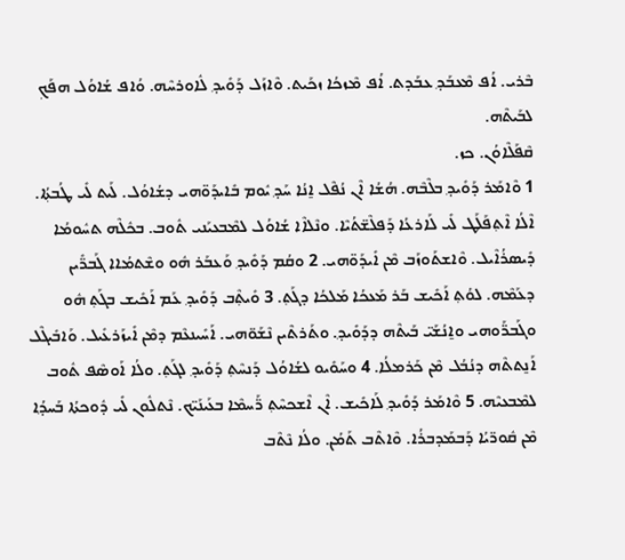ܒܶܪܝ. ܐܳܦ ܡܶܥܒܰܕ݂ ܥܒܰܕܬ. ܐܳܦ ܡܶܙܟܳܐ ܙܟܰܝܬ. ܘܶܐܙܰܠ ܕܰܘܺܝܕ݂ ܠܽܐܘܪܚܶܗ. ܘܳܐܦ ܫܳܐܘܳܠ ܗܦܰܟ݂ ܠܒܰܝܬܶܗ.
ܩܶܦܰܠܶܐܘܳܢ. ܟܙ.
1 ܘܶܐܡܰܪ ܕܰܘܺܝܕ݂ ܒܠܶܒܶܗ. ܗܳܫܳܐ ܐܶܢ ܢܳܦܶܠ ܐ̱ܢܳܐ ܚܰܕ݂ ܝܽܘܡ ܒܺܐܝܕܰܘ̈ܗܝ ܕܫܳܐܘܳܠ. ܠܰܝܬ ܠܺܝ ܛܳܒܬ݂ܳܐ. ܐܶܠܳܐ ܐܶܬ݂ܦܰܠܰܛ ܠܺܝ ܠܰܐܪܥܳܐ ܕܰܦܠܶܫ̈ܬܳܝܶܐ. ܘܢܶܠܐܶܐ ܫܳܐܘܳܠ ܠܡܶܒܥܝܰܢܝ ܬܽܘܒ. ܒܟܽܠܶܗ ܬܚܽܘܡܳܐ ܕܺܝܣܪܳܐܶܝܠ. ܘܶܐܫܬܰܘܙܰܒ ܡܶܢ ܐܺܝܕܰܘ̈ܗܝ. 2 ܘܩܳܡ ܕܰܘܺܝܕ݂ ܘܰܥܒܰܪ ܗܽܘ ܘܫܶܬܡܳܐܐ ܓܰܒܖ̈ܺܝܢ ܕܥܰܡܶܗ. ܠܘܳܬ݂ ܐܰܟܺܝܫ ܒܰܪ ܡܰܥܟܳܐ ܡܰܠܟܳܐ ܕܓܰܬ݂. 3 ܘܺܝܬ݂ܶܒ ܕܰܘܺܝܕ݂ ܥܰܡ ܐܰܟܺܝܫ ܒܓܰܬ݂ ܗܽܘ ܘܓܰܒܖ̈ܰܘܗܝ ܘܐ̱ܢܳܫܰܝ̈ ܒܰܝܬܶܗ ܕܕܰܘܺܝܕ݂. ܘܬܰܪܬܶܝܢ ܢܶܫܰܘ̈ܗܝ. ܐܰܚܺܝܢܥܶܡ ܕܡܶܢ ܐܺܝܙܰܪܥܺܝܠ. ܘܰܐܒܺܝܓܶܠ ܐܰܢ̱ܬܬܶܗ ܕܢܳܒܳܠ ܡܶܢ ܟܰܪܡܠܳܐ. 4 ܘܚܰܘܺܝܘ ܠܫܳܐܘܳܠ ܕܰܢܚܶܬ݂ ܕܰܘܺܝܕ݂ ܠܓܰܬ݂. ܘܠܳܐ ܐܰܘܣܶܦ ܬܽܘܒ ܠܡܶܒܥܝܶܗ. 5 ܘܶܐܡܰܪ ܕܰܘܺܝܕ݂ ܠܰܐܟܺܝܫ. ܐܶܢ ܐܶܫܟܚܶܬ݂ ܖ̈ܰܚܡܶܐ ܒܥܰܝܢܰܝ̈ܟ. ܢܶܬܠܽܘܢ ܠܺܝ ܕܽܘܟܬܳܐ ܒܰܚܕ݂ܳܐ ܡܶܢ ܩܽܘܖ̈ܝܳܐ ܕܰܒܡܰܕܒܪܳܐ. ܘܶܐܬܶܒ ܬܰܡܳܢ. ܘܠܳܐ ܢܶܬܶܒ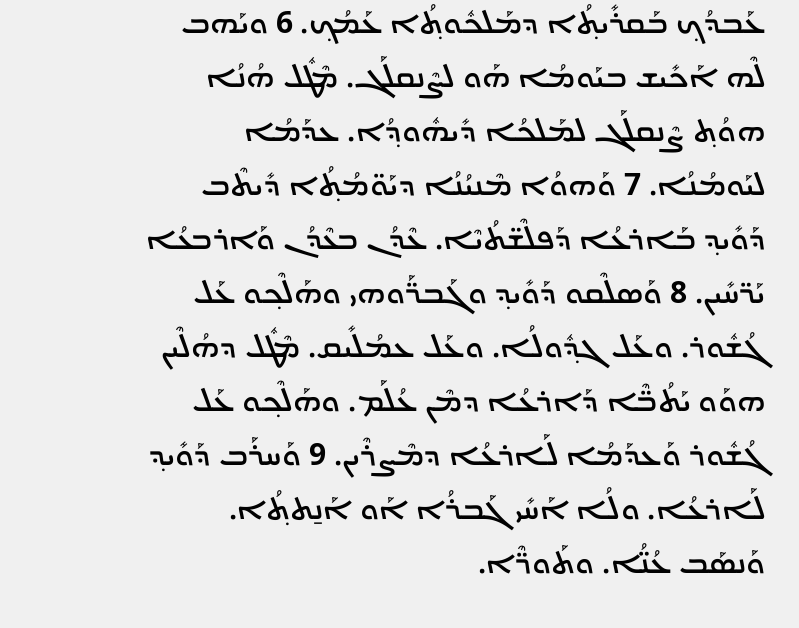ܥܰܒܕܳܟ݂ ܒܰܩܪܺܝܬ݂ܳܐ ܕܡܰܠܟܽܘܬ݂ܳܐ ܥܰܡܳܟ݂. 6 ܘܝܰܗܒ ܠܶܗ ܐܰܟܺܝܫ ܒܝܰܘܡܳܐ ܗܰܘ ܠܨܶܢܩܠܰܓ. ܡܶܛܽܠ ܗܳܢܳܐ ܗܘܳܬ݂ ܨܶܢܩܠܰܓ ܠܡܰܠܟܳܐ ܕܺܝܗܽܘܕ݂ܳܐ. ܥܕܰܡܳܐ ܠܝܰܘܡܳܢܳܐ. 7 ܘܰܗܘܳܐ ܡܶܢܝܳܢܳܐ ܕܝܰܘ̈ܡܳܬ݂ܳܐ ܕܺܝܬܶܒ ܕܰܘܺܝܕ݂ ܒܰܐܪܥܳܐ ܕܰܦܠܶܫ̈ܬܳܝܶܐ. ܥܶܕܳܢ ܒܥܶܕܳܢ ܘܰܐܪܒܥܳܐ ܝܰܖ̈ܚܺܝܢ. 8 ܘܰܣܠܶܩܘ ܕܰܘܺܝܕ݂ ܘܓܰܒܖ̈ܰܘܗܝ ܘܗܰܠܶܟ݂ܘ ܥܰܠ ܓܳܫܽܘܪ. ܘܥܰܠ ܓܕ݂ܽܘܠܳܐ. ܘܥܰܠ ܥܡܳܠܺܝܩ. ܡܶܛܽܠ ܕܗܳܠܶܝܢ ܗܘܰܘ ܝܰܬܳܒ̈ܶܐ ܕܰܐܪܥܳܐ ܕܡܶܢ ܥܳܠܰܡ. ܘܗܰܠܶܟ݂ܘ ܥܰܠ ܓܳܫܽܘܪ ܘܰܥܕܰܡܳܐ ܠܰܐܪܥܳܐ ܕܡܶܨܪܶܝܢ. 9 ܘܰܚܪܰܒ ܕܰܘܺܝܕ݂ ܠܰܐܪܥܳܐ. ܘܠܳܐ ܐܰܚܺܝ ܓܰܒܪܳܐ ܐܰܘ ܐܰܢ̱ܬܬ݂ܳܐ. ܘܰܢܣܰܒ ܥܳܢ̈ܳܐ. ܘܬܰܘܖ̈ܶܐ.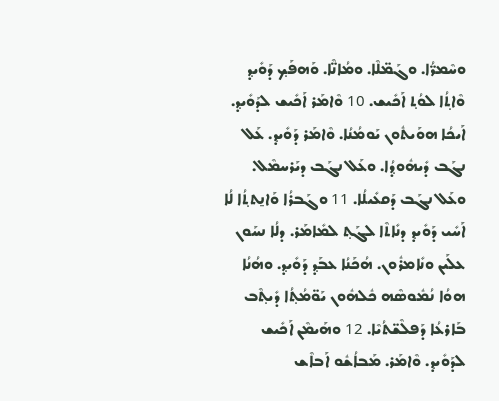ܘܚܶܡܖ̈ܳܐ. ܘܓܰܡ̈ܠܶܐ. ܘܡܳܐܢ̈ܶܐ. ܘܰܗܦܰܟ݂ ܕܰܘܺܝܕ݂ ܘܶܐܬ݂ܳܐ ܠܘܳܬ݂ ܐܰܟܺܝܫ. 10 ܘܶܐܡܰܪ ܐܰܟܺܝܫ ܠܕܰܘܺܝܕ݂. ܐܰܝܟܳܐ ܗܘܰܝܬܽܘܢ ܝܰܘܡܳܢܳܐ. ܘܶܐܡܰܪ ܕܰܘܺܝܕ݂. ܥܰܠ ܢܓܰܒ ܕܺܝܗܽܘܕ݂ܳܐ. ܘܥܰܠ ܢܓܰܒ ܕܝܰܪܚܡܶܠ. ܘܥܰܠ ܢܓܰܒ ܕܰܩܥܺܝܠܳܐ. 11 ܘܓܰܒܪܳܐ ܘܰܐܢ̱ܬܬ݂ܳܐ ܠܳܐ ܐܰܚܺܝ ܕܰܘܺܝܕ݂ ܕܢܺܐܬܶܐ ܠܓܰܬ݂ ܠܡܺܐܡܰܪ. ܕܠܳܐ ܢܚܰܘܢ ܥܠܰܝܢ ܘܢܺܐܡܪܽܘܢ. ܗܳܟܰܢܳܐ ܥܒܰܕ݂ ܕܰܘܺܝܕ݂. ܘܗܳܢܳܐ ܗܘܳܐ ܢܳܡܽܘܣܶܗ ܟܽܠܗܽܘܢ ܝܰܘ̈ܡܳܬ݂ܳܐ ܕܺܝܬ݂ܶܒ ܒܰܐܪܥܳܐ ܕܰܦܠܶܫ̈ܬܳܝܶܐ. 12 ܘܗܰܝܡܶܢ ܐܰܟܺܝܫ ܠܕܰܘܺܝܕ݂. ܘܶܐܡܰܪ. ܡܰܒܐܳܫܽܘ ܐܰܒܐܶܫ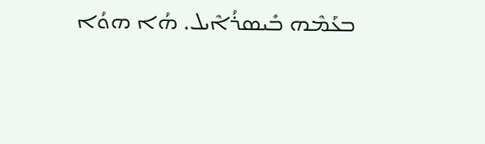ܒܥܰܡܶܗ ܒܺܝܣܪܳܐܶܝܠ. ܗܳܐ ܗܘܳܐ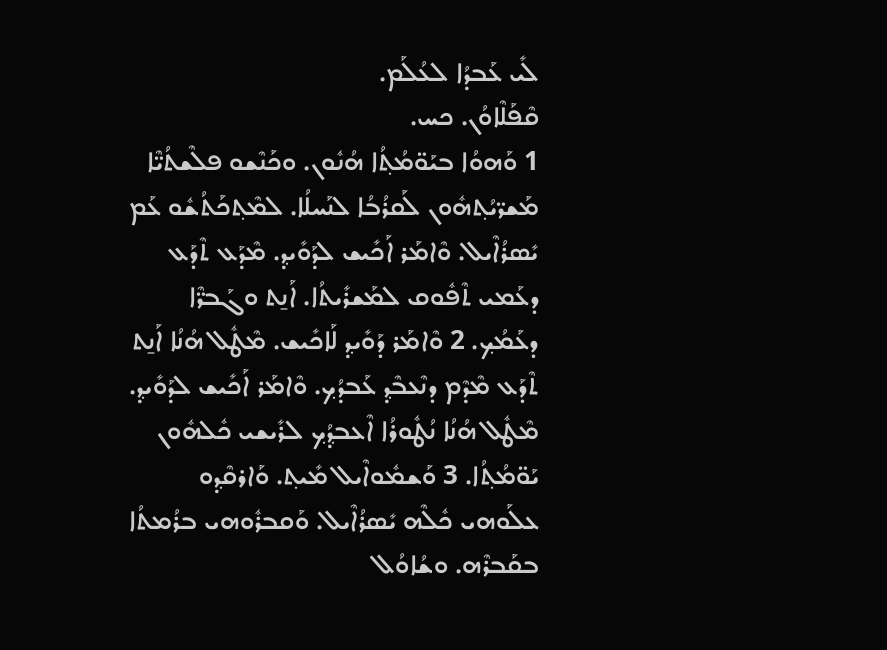ܠܺܝ ܥܰܒܕܳܐ ܠܥܳܠܰܡ.
ܩܶܦܰܠܶܐܘܳܢ. ܟܚ.
1 ܘܰܗܘܳܐ ܒܝܰܘ̈ܡܳܬ݂ܳܐ ܗܳܢܽܘܢ. ܘܟܰܢܶܫܘ ܦܠܶܫܬܳܝ̈ܶܐ ܡܰܫܖ̈ܝܳܬ݂ܗܽܘܢ ܠܰܩܪܳܒܳܐ ܠܢܰܚܠܳܐ. ܠܡܶܬ݂ܟܰܬܳܫܽܘ ܥܰܡ ܝܺܣܪܳܐܶܝܠ. ܘܶܐܡܰܪ ܐܰܟܺܝܫ ܠܕܰܘܺܝܕ݂. ܡܶܕܰܥ ܬܶܕܰܥ ܕܥܰܡܝ ܬܶܦܽܘܩ ܠܡܰܫܪܺܝܬܳܐ. ܐܰܢ̱ܬ ܘܓܰܒܖ̈ܶܐ ܕܥܰܡܳܟ݂. 2 ܘܶܐܡܰܪ ܕܰܘܺܝܕ݂ ܠܰܐܟܺܝܫ. ܡܶܛܽܠ ܗܳܢܳܐ ܐܰܢ̱ܬ ܬܶܕܰܥ ܡܶܕܶܡ ܕܢܶܥܒܶܕ݂ ܥܰܒܕܳܟ݂. ܘܶܐܡܰܪ ܐܰܟܺܝܫ ܠܕܰܘܺܝܕ݂. ܡܶܛܽܠ ܗܳܢܳܐ ܢܳܛܽܘܪܳܐ ܐܶܥܒܕ݂ܳܟ݂ ܠܪܺܝܫܝ ܟܽܠܗܽܘܢ ܝܰܘ̈ܡܳܬ݂ܳܐ. 3 ܘܰܫܡܽܘܐܶܝܠ ܡܺܝܬ݂. ܘܰܐܪܩܶܕ݂ܘ ܥܠܰܘܗܝ ܟܽܠܶܗ ܝܺܣܪܳܐܶܝܠ. ܘܰܩܒܪܽܘܗܝ ܒܪܳܡܬܳܐ ܒܩܰܒܪܶܗ. ܘܫܳܐܘܳܠ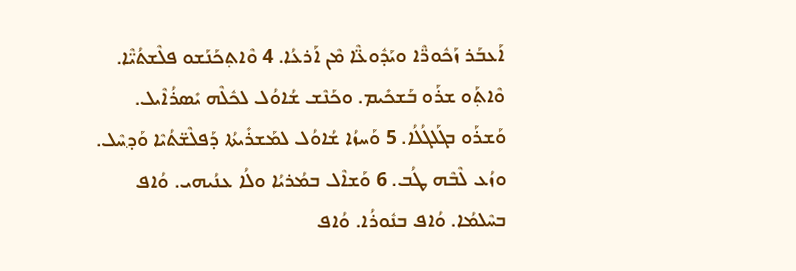ܐܰܥܒܰܪ ܙܰܟܽܘܖ̈ܶܐ ܘܝܰܕܽܘܥ̈ܶܐ ܡܶܢ ܐܰܪܥܳܐ. 4 ܘܶܐܬ݂ܟܰܢܰܫܘ ܦܠܶܫܬܳܝ̈ܶܐ. ܘܶܐܬ݂ܰܘ ܫܪܰܘ ܒܰܫܟܺܝܡ. ܘܟܰܢܶܫ ܫܳܐܘܳܠ ܠܟܽܠܶܗ ܝܺܣܪܳܐܶܝܠ. ܘܰܫܪܰܘ ܒܓܰܠܓܳܠܳܐ. 5 ܘܰܚܙܳܐ ܫܳܐܘܳܠ ܠܡܰܫܪܺܝܬܳܐ ܕܰܦܠܶܫ̈ܬܳܝܶܐ ܘܰܕ݂ܚܶܠ. ܘܙܳܥ ܠܶܒܶܗ ܛܳܒ. 6 ܘܰܫܐܶܠ ܒܡܳܪܝܳܐ ܘܠܳܐ ܥܢܳܝܗܝ. ܘܳܐܦ ܒܚܶܠܡܳܐ. ܘܳܐܦ ܒܢܽܘܪܳܐ. ܘܳܐܦ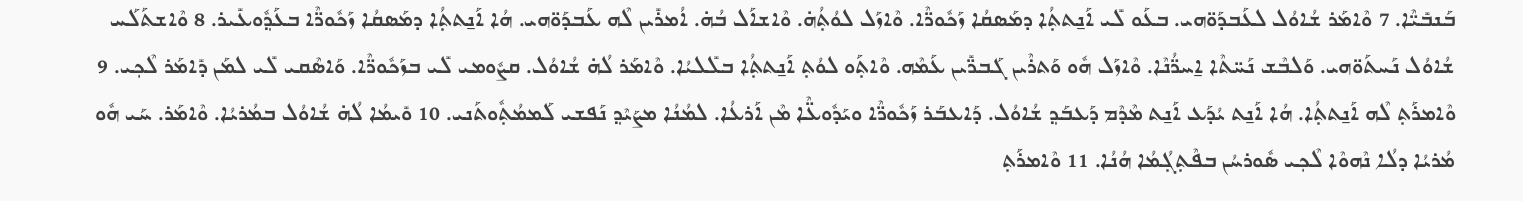ܒܰܢܒܺܝ̈ܶܐ. 7 ܘܶܐܡܰܪ ܫܳܐܘܳܠ ܠܥܰܒܕܰܘ̈ܗܝ. ܒܥܰܘ ܠܺܝ ܐܰܢ̱ܬܬ݂ܳܐ ܕܡܰܣܩܳܐ ܙܰܟܽܘܖ̈ܶܐ. ܘܶܐܙܰܠ ܠܘܳܬ݂ܳܗ̇. ܘܶܐܫܐܰܠ ܒܳܗ̇. ܐܳܡܪܺܝܢ ܠܶܗ ܥܰܒܕܰܘ̈ܗܝ. ܗܳܐ ܐܰܢ̱ܬܬ݂ܳܐ ܕܡܰܣܩܳܐ ܙܰܟܽܘܖ̈ܶܐ ܒܥܰܕ݂ܽܘܥܺܝܪ. 8 ܘܶܐܫܬܰܠܰܚ ܫܳܐܘܳܠ ܢܰܚܬܰܘ̈ܗܝ. ܘܰܠܒܶܫ ܢܰܚ̈ܬܶܐ ܐ̱ܚܖ̈ܳܢܶܐ. ܘܶܐܙܰܠ ܗܽܘ ܘܰܬܪܶܝܢ ܓܰܒܖ̈ܺܝܢ ܥܰܡܶܗ. ܘܶܐܬ݂ܰܘ ܠܘܳܬ݂ ܐܰܢ̱ܬܬ݂ܳܐ ܒܠܺܠܝܳܐ. ܘܶܐܡܰܪ ܠܳܗ̇ ܫܳܐܘܳܠ. ܩܨܽܘܡܝ ܠܺܝ ܒܙܰܟܽܘܖ̈ܶܐ. ܘܰܐܣܶܩܝ ܠܺܝ ܠܡܰܢ ܕܺܐܡܰܪ ܠܶܟ݂ܝ. 9 ܘܶܐܡܪܰܬ݂ ܠܶܗ ܐܰܢ̱ܬܬ݂ܳܐ. ܗܳܐ ܐܰܢ̱ܬ ܝܳܕܰܥ ܐܰܢ̱ܬ ܡܶܕܶܡ ܕܰܥܒܰܕ݂ ܫܳܐܘܳܠ. ܕܰܐܥܒܰܪ ܙܰܟܽܘܖ̈ܶܐ ܘܝܰܕܽܘܥ̈ܶܐ ܡܶܢ ܐܰܪܥܳܐ. ܠܡܳܢܳܐ ܡܨܰܝܶܕ݂ ܢܰܦܫܝ ܠܰܡܡܳܬ݂ܽܘܬܰܢܝ. 10 ܘܺܝܡܳܐ ܠܳܗ̇ ܫܳܐܘܳܠ ܒܡܳܪܝܳܐ. ܘܶܐܡܰܪ. ܚܰܝ ܗܽܘ ܡܳܪܝܳܐ ܕܠܳܐ ܢܶܗܘܶܐ ܠܶܟ݂ܝ ܣܽܘܪܚܳܢ ܒܦܶܬ݂ܓ݂ܳܡܳܐ ܗܳܢܳܐ. 11 ܘܶܐܡܪܰܬ݂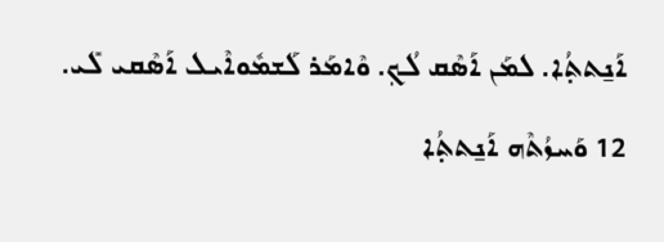ܐܰܢ̱ܬܬ݂ܳܐ. ܠܡܰܢ ܐܰܣܶܩ ܠܳܟ݂. ܘܶܐܡܰܪ ܠܰܫܡܽܘܐܶܝܠ ܐܰܣܶܩܝ ܠܺܝ. 12 ܘܰܚܙܳܬܶܗ ܐܰܢ̱ܬܬ݂ܳܐ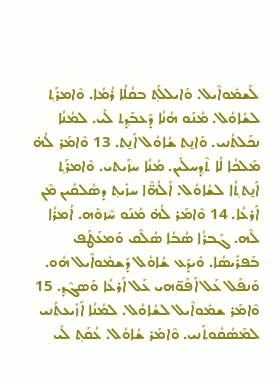ܠܰܫܡܽܘܐܶܝܠ. ܘܰܐܝܠܠܰܬ݂ ܒܩܳܠܳܐ ܪܳܡܳܐ. ܘܶܐܡܪܰܬ݂ ܠܫܳܐܘܳܠ. ܡܳܢܰܘ ܗܳܢܳܐ ܕܰܥܒܰܕ݂ܬ ܠܺܝ. ܠܡܳܢܳܐ ܢܟܰܠܬܳܢܝ. ܘܰܐܢ̱ܬ ܫܳܐܘܳܠ ܐܰܢ̱ܬ. 13 ܘܶܐܡܰܪ ܠܳܗ̇ ܡܰܠܟܳܐ ܠܳܐ ܬܶܕ݂ܚܠܺܝܢ. ܡܳܢܳܐ ܚܙܰܝܬܝ. ܘܶܐܡܪܰܬ݂ ܐܰܢ̱ܬܬ݂ܳܐ ܠܫܳܐܘܳܠ. ܐܰܠܳܗ̈ܶܐ ܚܙܺܝܬ݂ ܕܣܳܠܩܺܝܢ ܡܶܢ ܐܰܪܥܳܐ. 14 ܘܶܐܡܰܪ ܠܳܗ̇ ܡܳܢܰܘ ܚܶܙܘܶܗ. ܐܳܡܪܳܐ ܠܶܗ. ܓܰܒܪܳܐ ܣܳܒܳܐ ܣܳܠܶܩ ܘܰܡܥܰܛܰܦ ܒܰܦܪܺܝܣܳܐ. ܘܺܝܕܰܥ ܫܳܐܘܳܠ ܕܰܫܡܽܘܐܶܝܠ ܗܽܘ. ܘܰܢܦܰܠ ܥܰܠ ܐܰܦܰܘ̈ܗܝ ܥܰܠ ܐܰܪܥܳܐ ܘܰܣܓܶܕ݂. 15 ܘܶܐܡܰܪ ܫܡܽܘܐܶܝܠ ܠܫܳܐܘܳܠ. ܠܡܳܢܳܐ ܐܰܙܺܝܥܬܳܢܝ ܠܡܰܣܳܩܽܘܬܰܢܝ. ܘܶܐܡܰܪ ܫܳܐܘܳܠ. ܥܳܩܰܬ݂ ܠܺܝ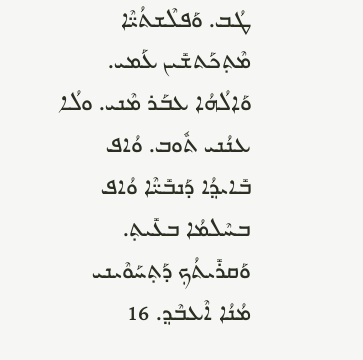ܛܳܒ. ܘܰܦܠܶܫܬܳܝ̈ܶܐ ܡܶܬ݂ܟܰܬܫܺܝܢ ܥܰܡܝ. ܘܰܐ‌ܠܳܗܳܐ ܥܒܰܪ ܡܶܢܝ. ܘܠܳܐ ܥܢܳܢܝ ܬܽܘܒ. ܘܳܐܦ ܒܺܐܝܕ݂ܳܐ ܕܰܢܒܺܝ̈ܶܐ ܘܳܐܦ ܒܚܶܠܡܳܐ ܒܥܺܝܬ݂. ܘܰܩܪܺܝܬܳܟ݂ ܕܰܬ݂ܚܰܘܶܝܢܝ ܡܳܢܳܐ ܐܶܥܒܶܕ݂. 16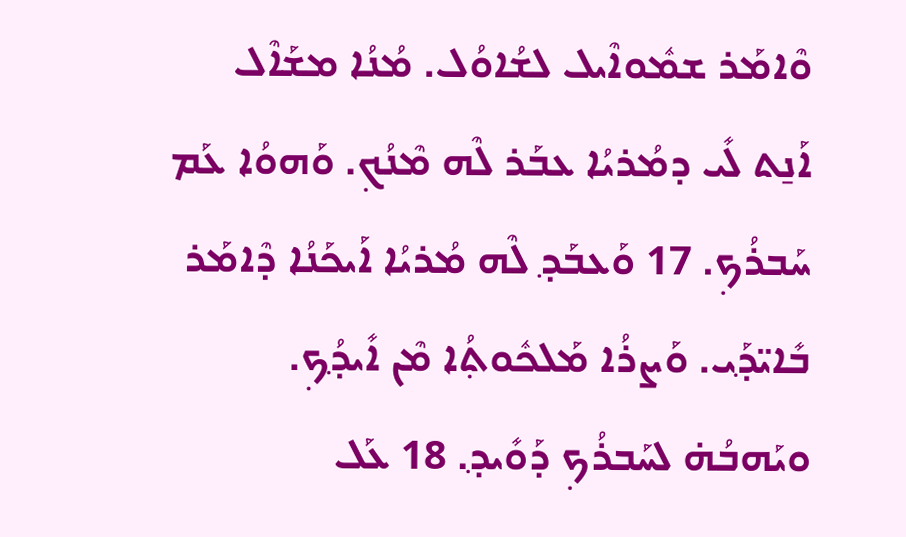ܘܶܐܡܰܪ ܫܡܽܘܐܶܝܠ ܠܫܳܐܘܳܠ. ܡܳܢܳܐ ܡܫܰܐܶܠ ܐܰܢ̱ܬ ܠܺܝ ܕܡܳܪܝܳܐ ܥܒܰܪ ܠܶܗ ܡܶܢܳܟ݂. ܘܰܗܘܳܐ ܥܰܡ ܚܰܒܪܳܟ݂. 17 ܘܰܥܒܰܕ݂ ܠܶܗ ܡܳܪܝܳܐ ܐܰܝܟܰܢܳܐ ܕܶܐܡܰܪ ܒܺܐܝ̈ܕ݂ܰܝ. ܘܰܨܪܳܐ ܡܰܠܟܽܘܬ݂ܳܐ ܡܶܢ ܐܺܝܕ݂ܳܟ݂. ܘܝܰܗܒܳܗ̇ ܠܚܰܒܪܳܟ݂ ܕܰܘܺܝܕ݂. 18 ܥܰܠ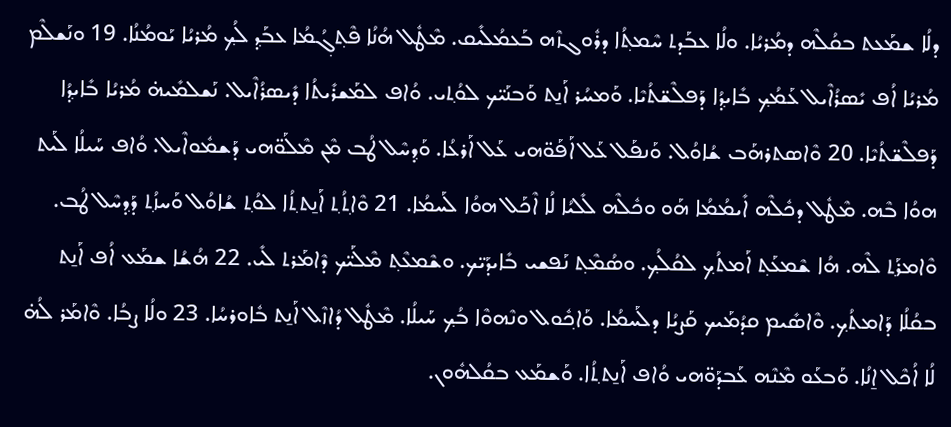ܕܠܳܐ ܫܡܰܥܬ ܒܩܳܠܶܗ ܕܡܳܪܝܳܐ. ܘܠܳܐ ܥܒܰܕܬ ܚܶܡܬ݂ܳܐ ܕܪܽܘܓܙܶܗ ܒܰܥܡܳܠܺܝܩ. ܡܶܛܽܠ ܗܳܢܳܐ ܦܶܬ݂ܓ݂ܳܡܳܐ ܥܒܰܕ݂ ܠܳܟ݂ ܡܳܪܝܳܐ ܝܰܘܡܳܢܳܐ. 19 ܘܢܰܫܠܶܡ ܡܳܪܝܳܐ ܐܳܦ ܝܺܣܪܳܐܶܝܠ ܥܰܡܳܟ݂ ܒܺܐܝܕ݂ܳܐ ܕܰܦܠܶܫ̈ܬܳܝܶܐ. ܘܰܡܚܳܪ ܐܰܢ̱ܬ ܘܰܒܢܰܝ̈ܟ ܠܘܳܬ݂ܝ. ܘܳܐܦ ܠܡܰܫܪܺܝܬܳܐ ܕܺܝܣܪܳܐܶܝܠ. ܢܰܫܠܡܺܝܗ̇ ܡܳܪܝܳܐ ܒܺܐܝܕ݂ܳܐ ܕܰܦܠܶܫ̈ܬܳܝܶܐ. 20 ܘܶܐܣܬܪܗܰܒ ܫܳܐܘܳܠ. ܘܰܢܦܰܠ ܥܰܠ ܐܰܦܰܘ̈ܗܝ ܥܰܠ ܐܰܪܥܳܐ. ܘܰܕ݂ܚܶܠ ܛܳܒ ܡܶܢ ܡܶܠܰܘ̈ܗܝ ܕܰܫܡܽܘܐܶܝܠ. ܘܳܐܦ ܚܰܝܠܳܐ ܠܰܝܬ ܗܘܳܐ ܒܶܗ. ܡܶܛܽܠ ܕܟܽܠܶܗ ܐܺܝܡܳܡܳܐ ܗܰܘ ܘܟܽܠܶܗ ܠܺܠܝܳܐ ܠܳܐ ܐܶܟܰܠ ܗܘܳܐ ܠܰܚܡܳܐ. 21 ܘܶܐܬ݂ܳܬ݂ ܐܰܢ̱ܬܬ݂ܳܐ ܠܘܳܬ݂ ܫܳܐܘܳܠ ܘܰܚܙܳܬ݂ ܕܰܕ݂ܚܶܠ ܛܳܒ. ܘܶܐܡܪܰܬ݂ ܠܶܗ. ܗܳܐ ܫܶܡܥܰܬ݂ ܐܰܡܬܳܟ݂ ܠܩܳܠܳܟ݂. ܘܣܳܡܶܬ݂ ܢܰܦܫܝ ܒܺܐܝܕܰܝ̈ܟ. ܘܫܶܡܥܶܬ݂ ܡܶܠܰܝ̈ܟ ܕܶܐܡܰܪܬ ܠܺܝ. 22 ܗܳܫܳܐ ܫܡܰܥ ܐܳܦ ܐܰܢ̱ܬ ܒܩܳܠܳܐ ܕܰܐܡܬܳܟ݂. ܘܶܐܣܺܝܡ ܩܕܳܡܰܝܟ ܩܰܨܝܳܐ ܕܠܰܚܡܳܐ. ܘܰܐܟ݂ܽܘܠ ܘܢܶܗܘܶܐ ܒܳܟ݂ ܚܰܝܠܳܐ. ܡܶܛܽܠ ܕܳܐܙܶܠ ܐܰܢ̱ܬ ܒܽܐܘܪܚܳܐ. 23 ܘܠܳܐ ܨܒܳܐ. ܘܶܐܡܰܪ ܠܳܗ̇ ܠܳܐ ܐܳܟܶܠ ܐ̱ܢܳܐ. ܘܰܒܥܰܘ ܡܶܢܶܗ ܥܰܒܕܰܘ̈ܗܝ ܘܳܐܦ ܐܰܢ̱ܬܬ݂ܳܐ. ܘܰܫܡܰܥ ܒܩܳܠܗܽܘܢ.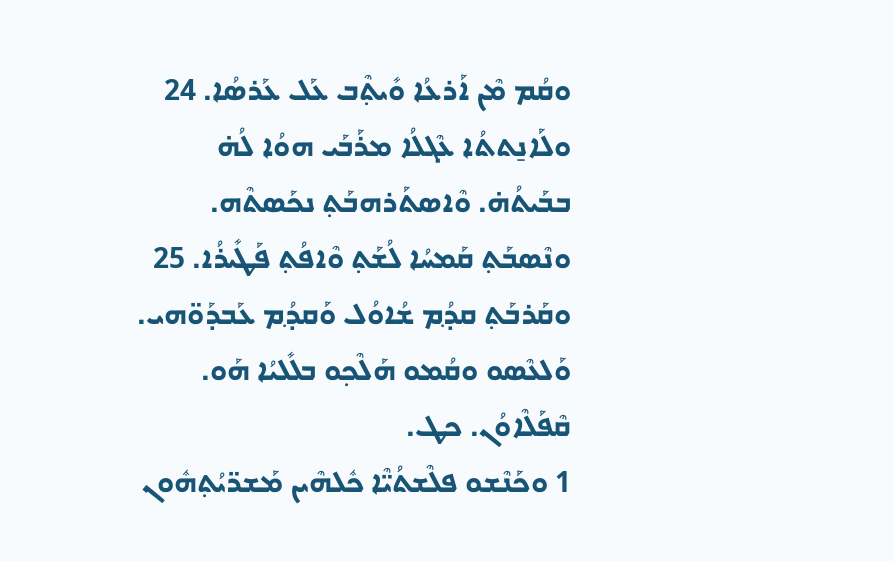ܘܩܳܡ ܡܶܢ ܐܰܪܥܳܐ ܘܺܝܬ݂ܶܒ ܥܰܠ ܥܰܪܣܳܐ. 24 ܘܠܰܐܢ̱ܬܬܳܐ ܥܶܓܠܳܐ ܡܪܰܒܰܝ ܗܘܳܐ ܠܳܗ̇ ܒܒܰܝܬܳܗ̇. ܘܶܐܣܬܰܪܗܒܰܬ݂ ܢܟܰܣܬܶܗ. ܘܢܶܣܒܰܬ݂ ܩܰܡܚܳܐ ܠܳܫܰܬ݂ ܘܶܐܦܳܬ݂ ܦܰܛܺܝܪܳܐ. 25 ܘܩܰܪܒܰܬ݂ ܩܕ݂ܳܡ ܫܳܐܘܳܠ ܘܰܩܕ݂ܳܡ ܥܰܒܕܰܘ̈ܗܝ. ܘܰܠܥܶܣܘ ܘܩܳܡܘ ܗܰܠܶܟ݂ܘ ܒܠܺܠܝܳܐ ܗܰܘ.
ܩܶܦܰܠܶܐܘܳܢ. ܟܛ.
1 ܘܟܰܢܶܫܘ ܦܠܶܫܬܳܝ̈ܶܐ ܟܽܠܗܶܝܢ ܡܰܫܖ̈ܝܳܬ݂ܗܽܘܢ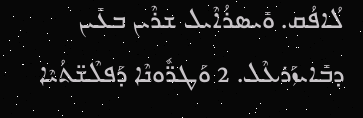ܠܳܐܦܳܩ. ܘܺܝܣܪܳܐܶܝܠ ܫܪܶܝܢ ܒܥܺܝܢ ܕܒܺܐܝܙܰܪܥܶܠ. 2 ܘܰܛܖ̈ܽܘܢܶܐ ܕܰܦܠܶܫ̈ܬܳܝܶܐ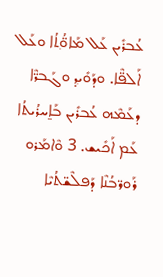ܥܳܒܪܺܝܢ ܥܰܠ ܡܰܐܘ̈ܳܬ݂ܳܐ ܘܥܰܠ ܐܰܠܦ̈ܶܐ. ܘܕܰܘܺܝܕ݂ ܘܓܰܒܖ̈ܶܐ ܕܥܰܡܶܗ ܥܳܒܪܺܝܢ ܒܰܐ̱ܚܪܳܝܬܳܐ ܥܰܡ ܐܰܟܺܝܫ. 3 ܘܶܐܡܰܪܘ ܪܰܘܖ̈ܒܳܢܶܐ ܕܰܦܠܶܫ̈ܬܳܝܶܐ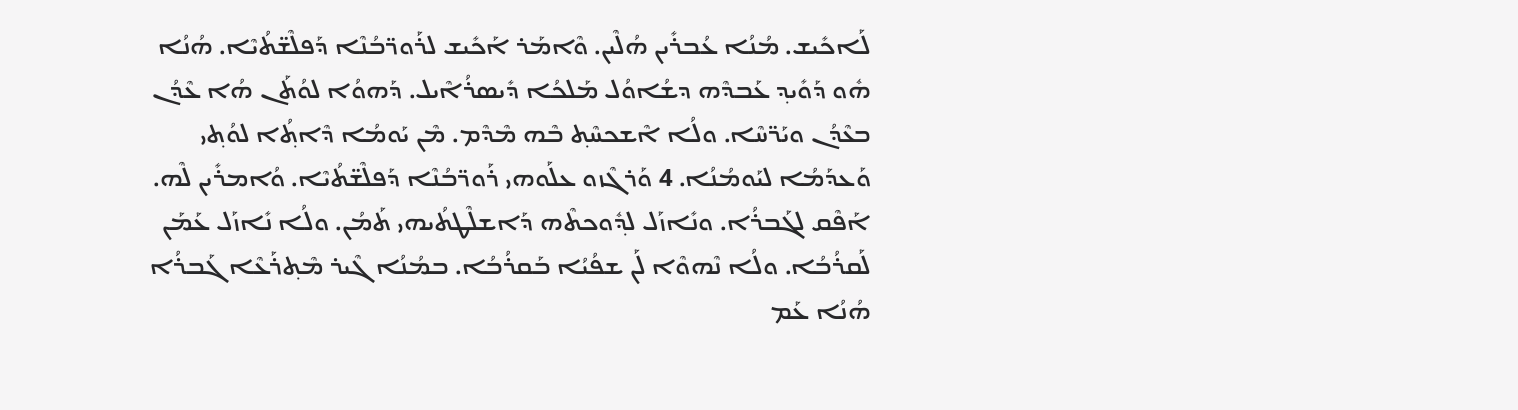ܠܰܐܟܺܝܫ. ܡܳܢܳܐ ܥܳܒܪܺܝܢ ܗܳܠܶܝܢ. ܘܶܐܡܰܪ ܐܰܟܺܝܫ ܠܪܰܘܖ̈ܒܳܢܶܐ ܕܰܦܠܶܫ̈ܬܳܝܶܐ. ܗܳܢܳܐ ܗܽܘ ܕܰܘܺܝܕ݂ ܥܰܒܕܶܗ ܕܫܳܐܘܳܠ ܡܰܠܟܳܐ ܕܺܝܣܪܳܐܶܝܠ. ܕܰܗܘܳܐ ܠܘܳܬܰܢ ܗܳܐ ܥܶܕܳܢ ܒܥܶܕܳܢ ܘܝܰܖ̈ܚܶܐ. ܘܠܳܐ ܐܶܫܟܚܶܬ݂ ܒܶܗ ܡܶܕܶܡ. ܡܶܢ ܝܰܘܡܳܐ ܕܶܐܬ݂ܳܐ ܠܘܳܬ݂ܝ ܘܰܥܕܰܡܳܐ ܠܝܰܘܡܳܢܳܐ. 4 ܘܰܪܓܶܙܘ ܥܠܰܘܗܝ ܪܰܘܖ̈ܒܳܢܶܐ ܕܰܦܠܶܫ̈ܬܳܝܶܐ. ܘܳܐܡܪܺܝܢ ܠܶܗ. ܐܰܦܶܩ ܠܓܰܒܪܳܐ. ܘܢܺܐܙܰܠ ܠܕ݂ܽܘܟܬܶܗ ܕܰܐܫܠܶܛܬܳܝܗܝ ܬܰܡܳܢ. ܘܠܳܐ ܢܺܐܙܰܠ ܥܰܡܰܢ ܠܰܩܪܳܒܳܐ. ܘܠܳܐ ܢܶܗܘܶܐ ܠܰܢ ܫܦܳܝܳܐ ܒܰܩܪܳܒܳܐ. ܒܡܳܢܳܐ ܓܶܝܪ ܡܶܬ݂ܪܰܥܶܐ ܓܰܒܪܳܐ ܗܳܢܳܐ ܥܰܡ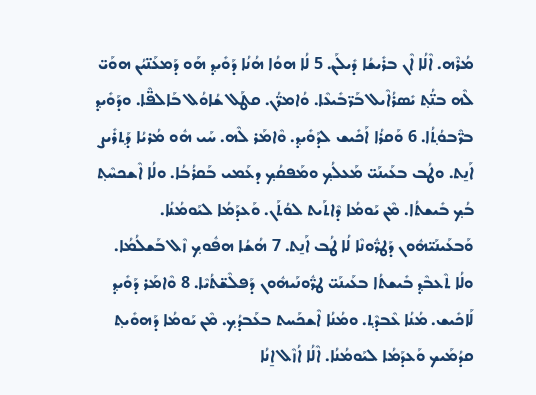ܡܳܪܶܗ. ܐܶܠܳܐ ܐܶܢ ܒܪܺܝܫܳܐ ܕܺܝܠܰܢ. 5 ܠܳܐ ܗܘܳܐ ܗܳܢܳܐ ܕܰܘܺܝܕ݂ ܗܰܘ ܕܰܡܥܰܢ̈ܝܳܢ ܗܘܰܝ̈ ܠܶܗ ܒܢ̈ܳܬ݂ ܝܺܣܪܳܐܶܝܠ ܒܰܖ̈ܒܺܝܥܶܐ. ܘܳܐܡܖ̈ܳܢ. ܩܛܰܠ ܫܳܐܘܳܠ ܒܰܐܠܦ̈ܶܐ. ܘܕܰܘܺܝܕ݂ ܒܖ̈ܶܒܘܳܬ݂ܳܐ. 6 ܘܰܩܪܳܐ ܐܰܟܺܝܫ ܠܕܰܘܺܝܕ݂. ܘܶܐܡܰܪ ܠܶܗ. ܚܰܝ ܗܽܘ ܡܳܪܝܳܐ ܕܰܬ݂ܪܺܝܨ ܐܰܢ̱ܬ. ܘܛܳܒ ܒܥܰܝܢܰܝ̈ ܡܰܥܠܳܟ݂ ܘܡܰܦܩܳܟ݂ ܕܥܰܡܝ ܒܰܩܪܳܒܳܐ. ܘܠܳܐ ܐܶܫܟܚܶܬ݂ ܒܳܟ݂ ܒܺܝܫܬܳܐ. ܡܶܢ ܝܰܘܡܳܐ ܕܶܐܬܰܝܬ ܠܘܳܬܰܢ. ܘܰܥܕܰܡܳܐ ܠܝܰܘܡܳܢܳܐ. ܘܰܒܥܰܝܢܰܝ̈ܗܽܘܢ ܕܰܛܖ̈ܽܘܢܶܐ ܠܳܐ ܛܳܒ ܐܰܢ̱ܬ. 7 ܗܳܫܳܐ ܗܦܽܘܟ݂ ܙܶܠ ܒܰܫܠܳܡܳܐ. ܘܠܳܐ ܬܶܥܒܶܕ݂ ܒܺܝܫܬܳܐ ܒܥܰܝܢܰܝ̈ ܛܖ̈ܽܘܢܰܝܗܽܘܢ ܕܰܦܠܶܫ̈ܬܳܝܶܐ. 8 ܘܶܐܡܰܪ ܕܰܘܺܝܕ݂ ܠܰܐܟܺܝܫ. ܡܳܢܳܐ ܥܶܒܕܶܬ݂. ܘܡܳܢܳܐ ܐܶܫܟܰܚܬ ܒܥܰܒܕܳܟ݂. ܡܶܢ ܝܰܘܡܳܐ ܕܰܗܘܺܝܬ݂ ܩܕܳܡܰܝܟ ܘܰܥܕܰܡܳܐ ܠܝܰܘܡܳܢܳܐ. ܐܶܠܳܐ ܐܳܙܶܠ ܐ̱ܢܳܐ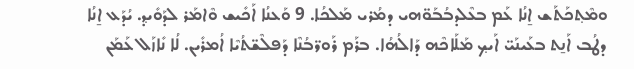ܘܡܶܬ݂ܟܰܬܰܫ ܐ̱ܢܳܐ ܥܰܡ ܒܥܶܠܕܒܳܒܰܘ̈ܗܝ ܕܡܳܪܝ ܡܰܠܟܳܐ. 9 ܘܰܥܢܳܐ ܐܰܟܺܝܫ ܘܶܐܡܰܪ ܠܕܰܘܺܝܕ݂. ܝܳܕܰܥ ܐ̱ܢܳܐ ܕܛܳܒ ܐܰܢ̱ܬ ܒܥܰܝܢܰܝ̈ ܐܰܝܟ݂ ܡܰܠܰܐܟܶܗ ܕܰܐ‌ܠܳܗܳܐ. ܒܪܰܡ ܪܰܘܖ̈ܒܳܢܶܐ ܕܰܦܠܶܫ̈ܬܳܝܶܐ ܐܳܡܪܺܝܢ. ܠܳܐ ܢܺܐܙܰܠ ܥܰܡܰܢ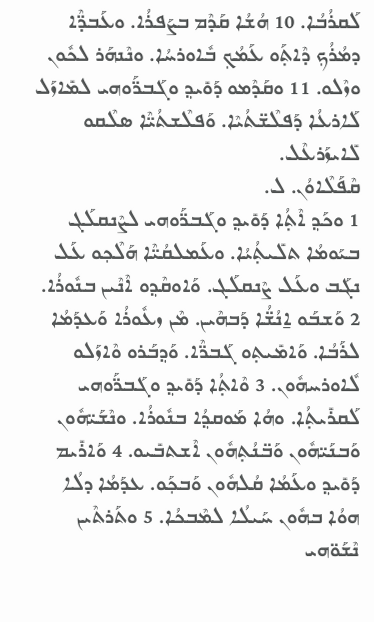ܠܰܩܪܳܒܳܐ. 10 ܗܳܫܳܐ ܩܰܕܶܡ ܒܨܰܦܪܳܐ. ܘܥܰܒܕ̈ܶܐ ܕܡܳܪܳܟ݂ ܕܶܐܬ݂ܰܘ ܥܰܡܳܟ݂ ܒܽܐܘܪܚܳܐ. ܘܢܶܢܗܰܪ ܠܟܽܘܢ ܘܙܶܠܘ. 11 ܘܩܰܕܶܡܘ ܕܰܘܺܝܕ݂ ܘܓܰܒܖ̈ܰܘܗܝ ܠܡܺܐܙܰܠ ܠܰܐܪܥܳܐ ܕܰܦܠܶܫ̈ܬܳܝܶܐ. ܘܰܦܠܶܫܬܳܝ̈ܶܐ ܣܠܶܩܘ ܠܺܐܝܙܰܪܥܶܠ.
ܩܶܦܰܠܶܐܘܳܢ. ܠ.
1 ܘܟܰܕ݂ ܐܶܬ݂ܳܐ ܕܰܘܺܝܕ݂ ܘܓܰܒܖ̈ܰܘܗܝ ܠܨܶܢܩܠܰܓ ܒܝܰܘܡܳܐ ܬܠܺܝܬ݂ܳܝܳܐ. ܘܥܰܡܠܩܳܝ̈ܶܐ ܗܰܠܶܟ݂ܘ ܥܰܠ ܢܓܰܒ ܘܥܰܠ ܨܶܢܩܠܰܓ. ܘܰܐܘܩܶܕ݂ܘ ܐܶܢܶܝܢ ܒܢܽܘܪܳܐ. 2 ܘܰܫܒܰܘ ܐ̱ܢܳܫ̈ܳܐ ܕܰܒܗܶܝܢ. ܡܶܢ ܙܥܽܘܪܳܐ ܘܰܥܕܰܡܳܐ ܠܪܰܒܳܐ. ܘܰܐܡܺܝܬ݂ܘ ܓܰܒܖ̈ܶܐ. ܘܰܕ݂ܒܰܪܘ ܘܶܐܙܰܠܘ ܠܽܐܘܪܚܗܽܘܢ. 3 ܘܶܐܬ݂ܳܐ ܕܰܘܺܝܕ݂ ܘܓܰܒܖ̈ܰܘܗܝ ܠܰܩܪܺܝܬ݂ܳܐ. ܘܗܳܐ ܡܰܘܩܕ݂ܳܐ ܒܢܽܘܪܳܐ. ܘܢܶܫܰܝ̈ܗܽܘܢ ܘܰܒܢܰܝ̈ܗܽܘܢ ܘܰܒ̈ܢܳܬ݂ܗܽܘܢ ܐܶܫܬܒܺܝܘ. 4 ܘܰܐܪܺܝܡ ܕܰܘܺܝܕ݂ ܘܥܰܡܳܐ ܩܳܠܗܽܘܢ ܘܰܒܟ݂ܰܘ. ܥܕܰܡܳܐ ܕܠܳܐ ܗܘܳܐ ܒܗܽܘܢ ܚܰܝܠܳܐ ܠܡܶܒܟܳܐ. 5 ܘܬܰܪܬܶܝܢ ܢܶܫܰܘ̈ܗܝ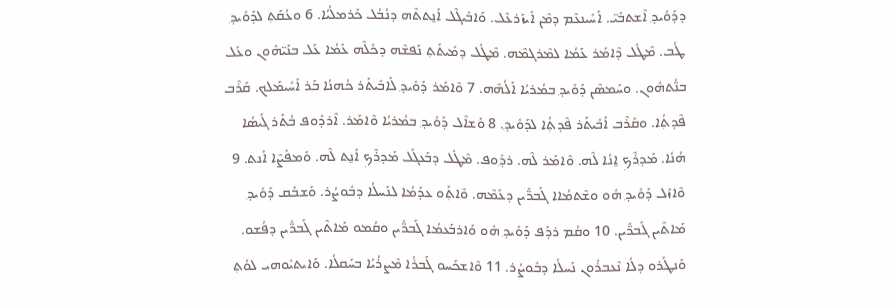ܕܕܰܘܺܝܕ݂ ܐܶܫܬܒܺܝ̈. ܐܰܚܺܝܢܥܶܡ ܕܡܶܢ ܐܺܝܙܰܪܥܶܠ. ܘܰܐܒܺܝܓܶܠ ܐܰܢ̱ܬܬܶܗ ܕܢܳܒܳܠ ܟܰܪܡܠܳܝܳܐ. 6 ܘܥܳܩܰܬ݂ ܠܕܰܘܺܝܕ݂ ܛܳܒ. ܡܶܛܽܠ ܕܶܐܡܰܪ ܥܰܡܳܐ ܠܡܶܪܓܡܶܗ. ܡܶܛܽܠ ܕܡܺܝܬܰܬ݂ ܢܰܦܫܶܗ ܕܟܽܠܶܗ ܥܰܡܳܐ ܥܰܠ ܒܢܰܝ̈ܗܽܘܢ ܘܥܰܠ ܒܢ̈ܳܬܗܽܘܢ. ܘܚܰܡܣܶܢ ܕܰܘܺܝܕ݂ ܒܡܳܪܝܳܐ ܐܰܠܳܗܶܗ. 7 ܘܶܐܡܰܪ ܕܰܘܺܝܕ݂ ܠܰܐܒܺܝܬܰܪ ܟܳܗܢܳܐ ܒܰܪ ܐܰܚܺܝܡܰܠܟ. ܩܰܪܶܒ ܦܶܕܬ݂ܳܐ. ܘܩܰܪܶܒ ܐܰܒܺܝܬܰܪ ܦܶܕܬ݂ܳܐ ܠܕܰܘܺܝܕ݂. 8 ܘܰܫܐܶܠ ܕܰܘܺܝܕ݂ ܒܡܳܪܝܳܐ ܘܶܐܡܰܪ. ܐܶܪܕܽܘܦ ܒܳܬܰܪ ܓܰܝܣܳܐ ܗܳܢܳܐ. ܡܰܕ݂ܪܶܟ݂ ܐ̱ܢܳܐ ܠܶܗ. ܘܶܐܡܰܪ ܠܶܗ. ܪܕ݂ܽܘܦ. ܡܶܛܽܠ ܕܒܰܥܓܰܠ ܡܰܕ݂ܪܶܟ݂ ܐܰܢ̱ܬ ܠܶܗ. ܘܰܡܦܰܨܶܐ ܐܰܢܬ. 9 ܘܶܐܙܰܠ ܕܰܘܺܝܕ݂ ܗܽܘ ܘܫܶܬܡܳܐܐ ܓܰܒܖ̈ܺܝܢ ܕܥܰܡܶܗ. ܘܶܐܬ݂ܰܘ ܥܕܰܡܳܐ ܠܢܰܚܠܳܐ ܕܒܽܘܨܳܪ. ܘܰܫܒܰܩ ܕܰܘܺܝܕ݂ ܡܰܐܬܶܝܢ ܓܰܒܖ̈ܺܝܢ. 10 ܘܩܳܡ ܪܕܰܦ ܕܰܘܺܝܕ݂ ܗܽܘ ܘܰܐܪܒܰܥܡܳܐ ܓܰܒܖ̈ܺܝܢ ܘܩܳܡܘ ܡܰܐܬܶܝܢ ܓܰܒܖ̈ܺܝܢ ܕܦܳܫܘ. ܘܰܢܛܰܪܘ ܕܠܳܐ ܢܶܥܒܪܽܘܢ ܢܰܚܠܳܐ ܕܒܽܘܨܳܪ. 11 ܘܶܐܫܟܰܚܘ ܓܰܒܪܳܐ ܡܶܨܪܳܝܳܐ ܒܚܰܩܠܳܐ. ܘܰܐܝܬܝܽܘܗܝ ܠܘܳܬ݂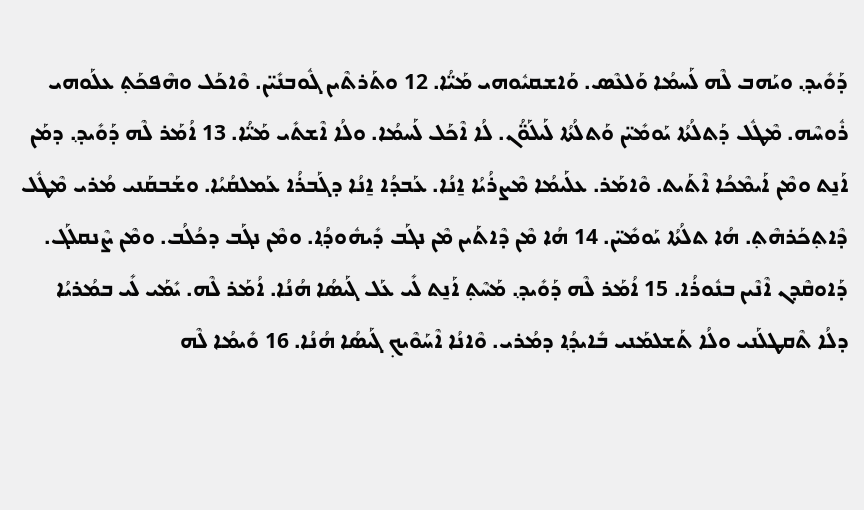ܕܰܘܺܝܕ݂. ܘܝܰܗܒ ܠܶܗ ܠܰܚܡܳܐ ܘܰܠܥܶܣ. ܘܰܐܫܩܝܽܘܗܝ ܡܰܝ̈ܳܐ. 12 ܘܬܰܪܬܶܝܢ ܓܽܘܒܢܺܝ̈ܢ. ܘܶܐܟܰܠ ܘܗܶܦܟܰܬ݂ ܥܠܰܘܗܝ ܪܽܘܚܶܗ. ܡܶܛܽܠ ܕܰܬܠܳܬܳܐ ܝܰܘܡܺܝ̈ܢ ܘܰܬܠܳܬܳܐ ܠܰܝܠܰܘ̈ܳܢ. ܠܳܐ ܐܶܟܰܠ ܠܰܚܡܳܐ. ܘܠܳܐ ܐܶܫܬܺܝ ܡܰܝ̈ܳܐ. 13 ܐܳܡܰܪ ܠܶܗ ܕܰܘܺܝܕ݂. ܕܡܰܢ ܐܰܢ̱ܬ ܘܡܶܢ ܐܰܝܡܶܟܳܐ ܐܶܬܰܝܬ. ܘܶܐܡܰܪ. ܥܠܰܝܡܳܐ ܡܶܨܪܳܝܳܐ ܐ̱ܢܳܐ. ܥܰܒܕܳܐ ܐ̱ܢܳܐ ܕܓܰܒܪܳܐ ܥܰܡܠܩܳܝܳܐ. ܘܫܰܒܩܰܢܝ ܡܳܪܝ ܡܶܛܽܠ ܕܶܐܬ݂ܟܰܪܗܶܬ݂. ܗܳܐ ܬܠܳܬܳܐ ܝܰܘܡܺܝ̈ܢ. 14 ܗܳܐ ܡܶܢ ܕܶܐܬܰܝܢ ܡܶܢ ܢܓܰܒ ܕܺܝܗܽܘܕ݂ܳܐ. ܘܡܶܢ ܢܓܰܒ ܕܟܳܠܳܒ. ܘܡܶܢ ܨܶܢܩܠܰܓ. ܕܰܐܘܩܶܕܢ ܐܶܢܶܝܢ ܒܢܽܘܪܳܐ. 15 ܐܳܡܰܪ ܠܶܗ ܕܰܘܺܝܕ݂. ܡܰܚܶܬ݂ ܐܰܢ̱ܬ ܠܺܝ ܥܰܠ ܓܰܝܣܳܐ ܗܳܢܳܐ. ܐܳܡܰܪ ܠܶܗ. ܝܺܡܰܝ ܠܺܝ ܒܡܳܪܝܳܐ ܕܠܳܐ ܬܶܩܛܠܰܢܝ ܘܠܳܐ ܬܰܫܠܡܰܢܝ ܒܺܐܝܕ݂ܳܐ ܕܡܳܪܝ. ܘܶܐܢܳܐ ܐܶܚܰܘܶܝܟ݂ ܓܰܝܣܳܐ ܗܳܢܳܐ. 16 ܘܺܝܡܳܐ ܠܶܗ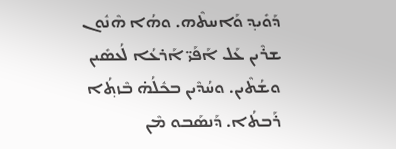ܕܰܘܺܝܕ݂ ܘܰܐܚܬܶܗ. ܘܗܳܐ ܗܶܢܽܘܢ ܫܪܶܝܢ ܥܰܠ ܐܰܦܰܝ̈ ܐܰܪܥܳܐ ܠܳܥܣܺܝܢ ܘܫܳܬܶܝܢ. ܘܚܳܕܶܝܢ ܒܟܽܠܳܗ̇ ܒܶܙܬ݂ܳܐ ܪܰܒܬܳܐ. ܕܰܢܣܰܒܘ ܡܶܢ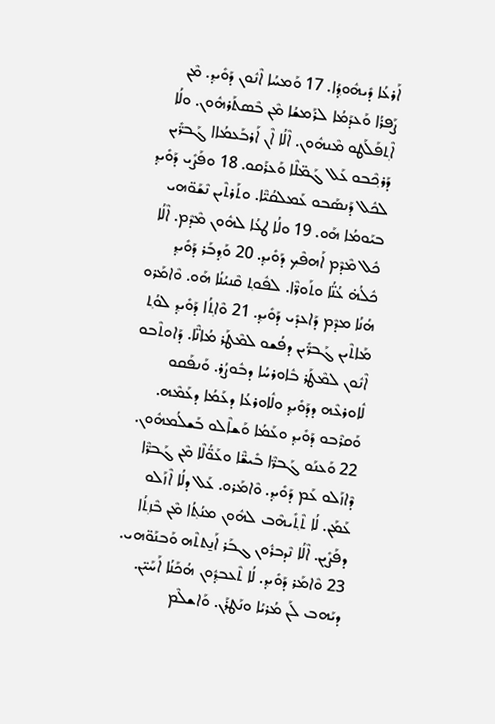ܐܰܪܥܳܐ ܕܺܝܗܽܘܕ݂ܳܐ. 17 ܘܰܡܚܳܐ ܐܶܢܽܘܢ ܕܰܘܺܝܕ݂. ܡܶܢ ܨܰܦܪܳܐ ܘܰܥܕܰܡܳܐ ܠܪܰܡܫܳܐ ܡܶܢ ܒܶܣܬܰܪܗܽܘܢ. ܘܠܳܐ ܐܶܬ݂ܦܰܠܰܛܘ ܡܶܢܗܽܘܢ. ܐܶܠܳܐ ܐܶܢ ܐܰܪܒܰܥܡܳܐܐ ܓܰܒܖ̈ܺܝܢ ܕܰܪܟ݂ܶܒܘ ܥܰܠ ܓܰܡ̈ܠܶܐ ܘܰܥܪܰܩܘ. 18 ܘܦܰܨܺܝ ܕܰܘܺܝܕ݂ ܠܟܽܠ ܕܰܢܣܰܒܘ ܥܰܡܠܩܳܝ̈ܶܐ. ܘܬܰܪܬܶܝܢ ܢܶܫܰܘ̈ܗܝ ܒܝܰܘܡܳܐ ܗܰܘ. 19 ܘܠܳܐ ܛܥܳܐ ܠܗܽܘܢ ܡܶܕܶܡ. ܐܶܠܳܐ ܟܽܠ ܡܶܕܶܡ ܐܰܗܦܶܟ݂ ܕܰܘܺܝܕ݂. 20 ܘܰܕ݂ܒܰܪ ܕܰܘܺܝܕ݂ ܟܽܠܳܗ̇ ܥܳܢ̈ܳܐ ܘܬܰܘܖ̈ܶܐ. ܠܦܽܘܬ݂ ܩܶܢܝܳܢܳܐ ܗܰܘ. ܘܶܐܡܰܪܘ ܗܳܢܳܐ ܡܕܶܡ ܕܰܐܥܕܺܝ ܕܰܘܺܝܕ݂. 21 ܘܶܐܬ݂ܳܐ ܕܰܘܺܝܕ݂ ܠܘܳܬ݂ ܡܰܐܬܶܝܢ ܓܰܒܖ̈ܺܝܢ ܕܦܳܫܘ ܠܡܶܛܰܪ ܡܳܐܢ̈ܶܐ. ܕܰܐܘܬܶܒܘ ܐܶܢܽܘܢ ܠܡܶܛܰܪ ܒܽܐܘܪܚܳܐ ܕܒܽܘܨܳܪ. ܘܰܢܦܰܩܘ ܠܽܐܘܪܥܶܗ ܕܕܰܘܺܝܕ݂ ܘܠܽܐܘܪܥܳܐ ܕܥܰܡܳܐ ܕܥܰܡܶܗ. ܘܰܩܪܶܒܘ ܕܰܘܺܝܕ݂ ܘܥܰܡܳܐ ܘܰܫܐܶܠܘ ܒܰܫܠܳܡܗܽܘܢ. 22 ܘܰܥܢܰܘ ܓܰܒܖ̈ܶܐ ܒܺܝܫ̈ܶܐ ܘܥܰܘ̈ܳܠܶܐ ܡܶܢ ܓܰܒܖ̈ܶܐ ܕܶܐܙܰܠܘ ܥܰܡ ܕܰܘܺܝܕ݂. ܘܶܐܡܰܪܘ. ܥܰܠ ܕܠܳܐ ܐܶܙܰܠܘ ܥܰܡܰܢ. ܠܳܐ ܬܶܬ݂ܺܝܗܶܒ ܠܗܽܘܢ ܡܢܳܬ݂ܳܐ ܡܶܢ ܒܶܙܬ݂ܳܐ ܕܦܰܨܺܝܢ. ܐܶܠܳܐ ܢܶܕܒܪܽܘܢ ܓܒܰܪ ܐܰܢ̱ܬܬܶܗ ܘܰܒܢܰܘ̈ܗܝ. 23 ܘܶܐܡܰܪ ܕܰܘܺܝܕ݂. ܠܳܐ ܬܶܥܒܕ݂ܽܘܢ ܗܳܟܰܢܳܐ ܐܰܚܰܝ̈ܢ. ܕܝܰܗܒ ܠܰܢ ܡܳܪܝܳܐ ܘܢܰܛܪܰܢ. ܘܰܐܫܠܶܡ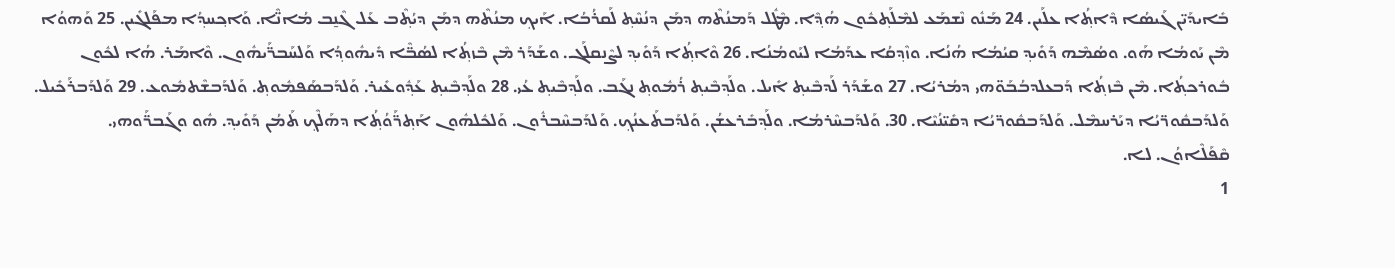ܒܺܐܝܕܰܝ̈ܢ ܓܰܝܣܳܐ ܕܶܐܬ݂ܳܐ ܥܠܰܝܢ. 24 ܡܰܢܽܘ ܢܶܫܡܰܥ ܠܡܶܠܰܬ݂ܟܽܘܢ ܗܳܕ݂ܶܐ. ܡܶܛܽܠ ܕܰܡܢܳܬܶܗ ܕܡܰܢ ܕܢܳܚܶܬ݂ ܠܰܩܪܳܒܳܐ. ܐܰܝܟ݂ ܡܢܳܬܶܗ ܕܡܰܢ ܕܝܳܬ݂ܶܒ ܥܰܠ ܓܶܢ̱ܒ ܡܳܐܢ̈ܶܐ. ܘܰܐܟ݂ܚܕ݂ܳܐ ܡܦܰܠܓܺܝܢ. 25 ܘܰܗܘܳܐ ܡܶܢ ܝܰܘܡܳܐ ܗܰܘ. ܘܣܳܡܶܗ ܕܰܘܺܝܕ݂ ܩܝܳܡܳܐ ܗܳܢܳܐ. ܘܙܶܕ݂ܩܳܐ ܥܕܰܡܳܐ ܠܝܰܘܡܳܢܳܐ. 26 ܘܶܐܬ݂ܳܐ ܕܰܘܺܝܕ݂ ܠܨܶܢܩܠܰܓ. ܘܫܰܕܰܪ ܡܶܢ ܒܶܙܬ݂ܳܐ ܠܣܳܒ̈ܶܐ ܕܺܝܗܽܘܕ݂ܳܐ ܘܰܠܚܰܒܖ̈ܰܝܗܽܘܢ. ܘܶܐܡܰܪ. ܗܳܐ ܠܟܽܘܢ ܒܽܘܪܟܬ݂ܳܐ. ܡܶܢ ܒܶܙܬ݂ܳܐ ܕܰܒܥܠܕܒܳܒܰܘ̈ܗܝ ܕܡܳܪܝܳܐ. 27 ܘܫܰܕܰܪ ܠܰܕܒܶܝܬ݂ ܐܺܝܠ. ܘܠܰܕ݂ܒܶܝܬ݂ ܪܳܡܽܘܬ݂ ܢܓܰܒ. ܘܠܰܕ݂ܒܶܝܬ݂ ܥܳܝ. 28 ܘܠܰܕ݂ܒܶܝܬ݂ ܥܰܕ݂ܽܘܥܺܝܪ. ܘܰܠܕܰܒܣܰܦܡܽܘܬ݂. ܘܰܠܕܰܒܫܶܬܡܽܘܥ. 29 ܘܰܠܕܰܒܪܰܟܺܝܠ. ܘܰܠܕܰܒܩܽܘܖ̈ܝܳܐ ܕܝܰܪܚܡܶܠ. ܘܰܠܕܰܒܩܽܘܖ̈ܝܳܐ ܕܩܺܝ̈ܢܳܝܶܐ. 30. ܘܰܠܕܰܒܚܶܪܡܳܐ. ܘܠܰܕ݂ܒܺܪܥܫܳܢ. ܘܰܠܕܰܒܬܰܥܢܳܟ݂. ܘܰܠܕܰܒܚܶܒܪܽܘܢ. ܘܰܠܟܽܠܗܽܘܢ ܐܰܬ݂ܖ̈ܰܘܳܬ݂ܳܐ ܕܗܰܠܶܟ݂ ܬܰܡܳܢ ܕܰܘܺܝܕ݂. ܗܽܘ ܘܓܰܒܖ̈ܰܘܗܝ.
ܩܶܦܰܠܶܐܘܳܢ. ܠܐ.
1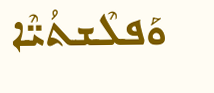ܘܰܦܠܶܫܬܳܝ̈ܶܐ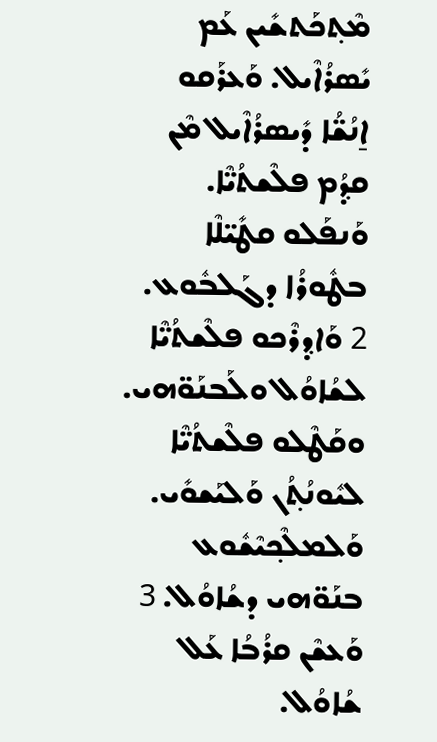ܡܶܬ݂ܟܰܬܫܺܝܢ ܥܰܡ ܝܺܣܪܳܐܶܝܠ. ܘܰܥܪܰܩܘ ܐ̱ܢܳܫ̈ܳܐ ܕܺܝܣܪܳܐܶܝܠ ܡܶܢ ܩܕ݂ܳܡ ܦܠܶܫܬܳܝ̈ܶܐ. ܘܰܢܦܰܠܘ ܩܛܺܝ̈ܠܶܐ ܒܛܽܘܪܳܐ ܕܓܰܠܒܽܘܥ. 2 ܘܰܐܕ݂ܪܶܟܘ ܦܠܶܫܬܳܝ̈ܶܐ ܠܫܳܐܘܳܠ ܘܠܰܒܢܰܘ̈ܗܝ. ܘܩܰܛܶܠܘ ܦܠܶܫܬܳܝ̈ܶܐ ܠܝܽܘܢܳܬ݂ܳܢ ܘܰܠܝܰܫܘܺܝ. ܘܰܠܡܠܶܟ݂ܝܶܫܽܘܥ ܒܢܰܘ̈ܗܝ ܕܫܳܐܘܳܠ. 3 ܘܰܥܫܶܢ ܩܪܳܒܳܐ ܥܰܠ ܫܳܐܘܳܠ.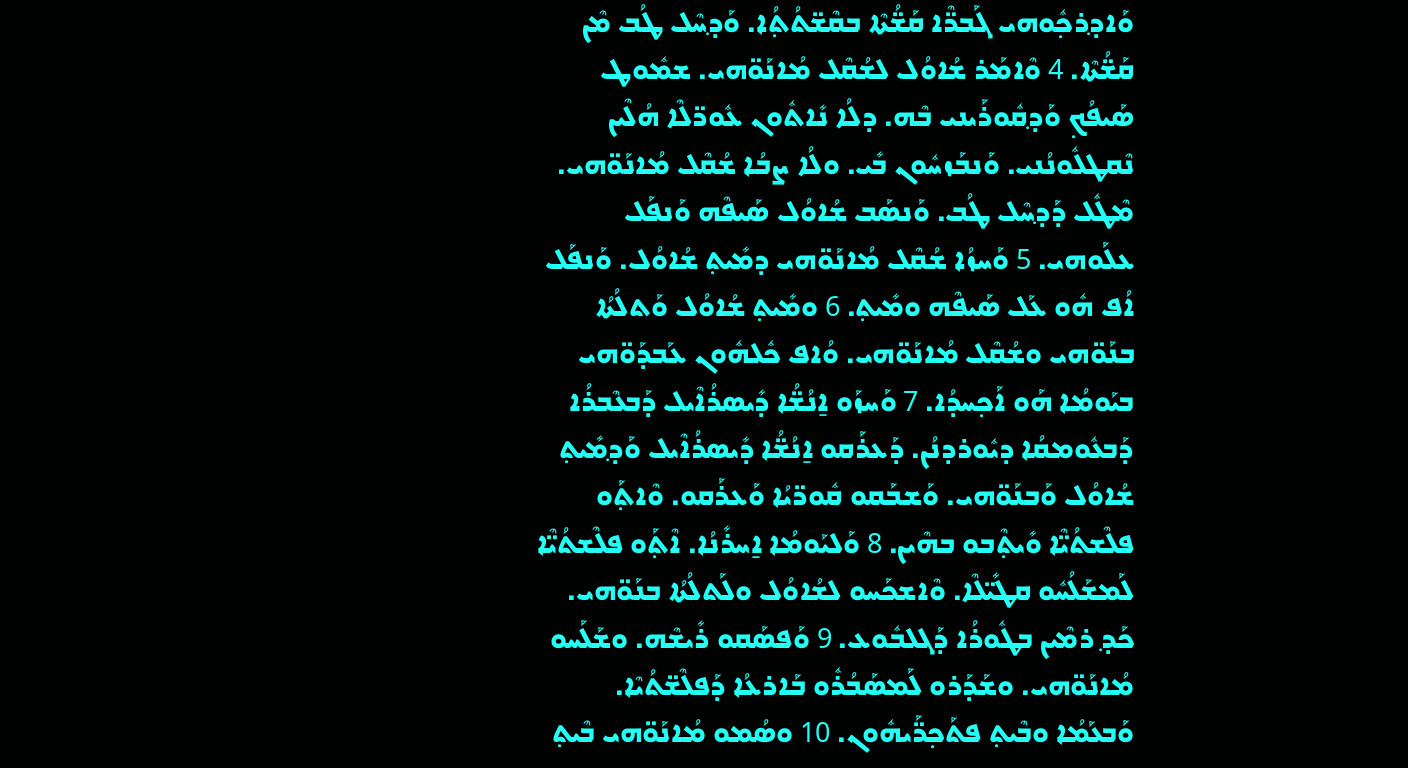ܘܰܐܕ݂ܪܟ݂ܽܘܗܝ ܓܰܒܖ̈ܶܐ ܩܰܫ̈ܳܬܶܐ ܒܩܶܫ̈ܬܳܬ݂ܳܐ. ܘܰܕ݂ܚܶܠ ܛܳܒ ܡܶܢ ܩܰܫ̈ܳܬܶܐ. 4 ܘܶܐܡܰܪ ܫܳܐܘܳܠ ܠܫܳܩܶܠ ܡܳܐܢܰܘ̈ܗܝ. ܫܡܽܘܛ ܣܰܝܦܳܟ݂ ܘܰܕ݂ܩܽܘܪܰܝܢܝ ܒܶܗ. ܕܠܳܐ ܢܺܐܬܽܘܢ ܥܽܘܖ̈ܠܶܐ ܗܳܠܶܝܢ ܢܶܩܛܠܽܘܢܳܢܝ. ܘܰܢܒܰܙܚܽܘܢ ܒܺܝ. ܘܠܳܐ ܨܒܳܐ ܫܳܩܶܠ ܡܳܐܢܰܘ̈ܗܝ. ܡܶܛܽܠ ܕܰܕ݂ܚܶܠ ܛܳܒ. ܘܰܢܣܰܒ ܫܳܐܘܳܠ ܣܰܝܦܶܗ ܘܰܢܦܰܠ ܥܠܰܘܗܝ. 5 ܘܰܚܙܳܐ ܫܳܩܶܠ ܡܳܐܢܰܘ̈ܗܝ ܕܡܺܝܬ݂ ܫܳܐܘܳܠ. ܘܰܢܦܰܠ ܐܳܦ ܗܽܘ ܥܰܠ ܣܰܝܦܶܗ ܘܡܺܝܬ݂. 6 ܘܡܺܝܬ݂ ܫܳܐܘܳܠ ܘܰܬܠܳܬܳܐ ܒܢܰܘ̈ܗܝ ܘܫܳܩܶܠ ܡܳܐܢܰܘ̈ܗܝ. ܘܳܐܦ ܟܽܠܗܽܘܢ ܥܰܒܕܰܘ̈ܗܝ ܒܝܰܘܡܳܐ ܗܰܘ ܐܰܟ݂ܚܕܳܐ. 7 ܘܰܚܙܰܘ ܐ̱ܢܳܫ̈ܳܐ ܕܺܝܣܪܳܐܶܝܠ ܕܰܒܥܶܒܪܳܐ ܕܰܒܥܽܘܡܩܳܐ ܕܝܽܘܪܕܢܳܢ. ܕܰܥܪܰܩܘ ܐ̱ܢܳܫ̈ܳܐ ܕܺܝܣܪܳܐܶܝܠ ܘܰܕ݂ܡܺܝܬ݂ ܫܳܐܘܳܠ ܘܰܒܢܰܘ̈ܗܝ. ܘܰܫܒܰܩܘ ܩܽܘܖ̈ܝܳܐ ܘܰܥܪܰܩܘ. ܘܶܐܬ݂ܰܘ ܦܠܶܫܬܳܝ̈ܶܐ ܘܺܝܬ݂ܶܒܘ ܒܗܶܝܢ. 8 ܘܰܠܝܰܘܡܳܐ ܐ̱ܚܪܺܢܳܐ. ܐܶܬ݂ܰܘ ܦܠܶܫܬܳܝ̈ܶܐ ܠܰܡܫܰܠܳܚܽܘ ܩܛܺܝ̈ܠܶܐ. ܘܶܐܫܟܰܚܘ ܠܫܳܐܘܳܠ ܘܠܰܬܠܳܬܳܐ ܒܢܰܘ̈ܗܝ. ܟܰܕ݂ ܪܡܶܝܢ ܒܛܽܘܪܳܐ ܕܰܓܠܒܽܘܥ. 9 ܘܰܦܣܰܩܘ ܪܺܝܫܶܗ. ܘܫܰܠܰܚܘ ܡܳܐܢܰܘ̈ܗܝ. ܘܫܰܕܰܪܘ ܠܰܡܣܰܒܳܪܽܘ ܒܰܐܪܥܳܐ ܕܰܦܠܶܫ̈ܬܳܝܶܐ. ܘܰܒܥܰܡܳܐ ܘܒܶܝܬ݂ ܦܬܰܟ݂ܖ̈ܰܝܗܽܘܢ. 10 ܘܣܳܡܘ ܡܳܐܢܰܘ̈ܗܝ ܒܶܝܬ݂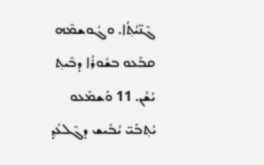ܓܶܢ̈ܝܳܬ݂ܳܐ. ܘܓܽܘܫܡܶܗ ܩܒܰܥܘ ܒܫܽܘܪܳܐ ܕܒܶܝܬ݂ ܝܳܫܳܢ. 11 ܘܰܫܡܰܥܘ ܝܳܬ݂ܒܰܝ̈ ܝܳܒܺܝܫ ܕܓܶܠܥܳܕ݂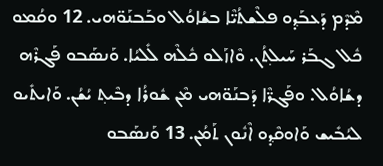ܡܶܕܶܡ ܕܰܥܒܰܕ݂ܘ ܦܠܶܫܬܳܝ̈ܶܐ ܒܫܳܐܘܳܠ ܘܒܰܒܢܰܘ̈ܗܝ. 12 ܘܩܳܡܘ ܟܽܠ ܓܒܰܪ ܚܰܝܠܬ݂ܳܢ. ܘܶܐܙܰܠܘ ܟܽܠܶܗ ܠܺܠܝܳܐ. ܘܰܢܣܰܒܘ ܦܰܓܪܶܗ ܕܫܳܐܘܳܠ. ܘܦܰܓܖ̈ܶܐ ܕܰܒܢܰܘ̈ܗܝ ܡܶܢ ܫܽܘܪܳܐ ܕܒܶܝܬ݂ ܝܳܫܳܢ. ܘܰܐܝܬܺܝܘ ܠܝܳܒܺܝܫ ܘܰܐܘܩܶܕ݂ܘ ܐܶܢܽܘܢ ܬܰܡܳܢ. 13 ܘܰܢܣܰܒܘ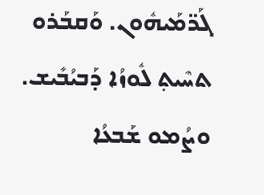ܓܰܖ̈ܡܰܝܗܽܘܢ. ܘܰܩܒܰܪܘ ܬܚܶܝܬ݂ ܠܽܘܙܳܐ ܕܰܒܝܳܒܺܝܫ. ܘܨܳܡܘ ܫܰܒܥܳܐ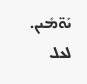ܝܰܘ̈ܡܺܝܢ.
ܠܥܠ